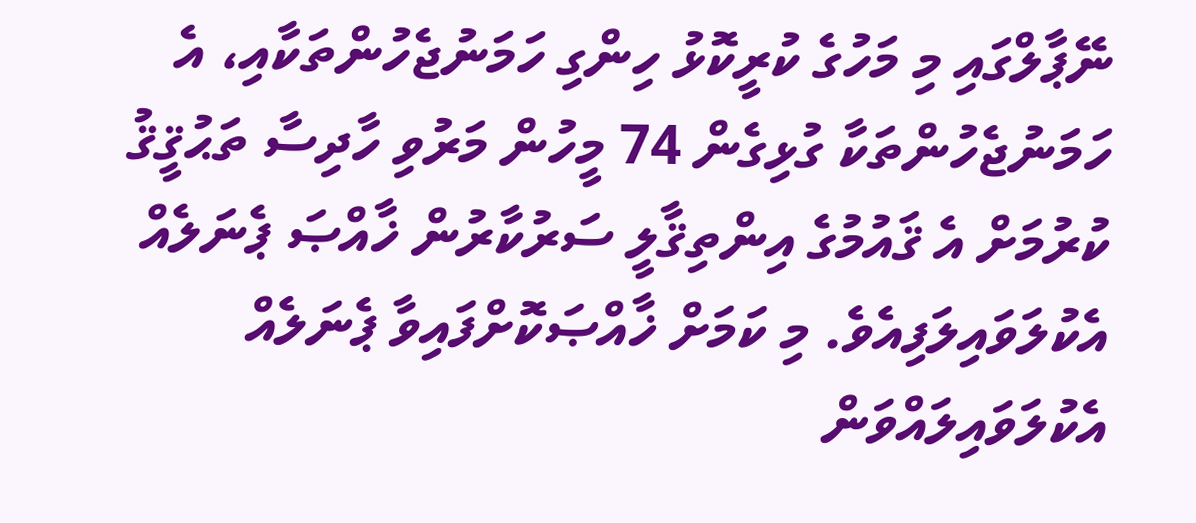ނޭޕާލްގައި މި މަހުގެ ކުރީކޮޅު ހިންގި ހަމަނުޖެހުންތަކާއި، އެ ހަމަނުޖެހުންތަކާ ގުޅިގެން 74 މީހުން މަރުވި ހާދިސާ ތަޙުޤީޤު ކުރުމަށް އެ ޤައުމުގެ އިންތިޤާލީ ސަރުކާރުން ޚާއްޞަ ޕެނަލެއް އެކުލަވައިލަފިއެވެ. މި ކަމަށް ޚާއްޞަކޮށްފައިވާ ޕެނަލެއް އެކުލަވައިލައްވަން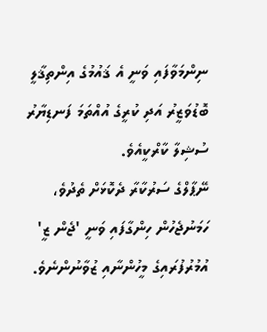ނިންމަވާފައި ވަނީ އެ ޤައުމުގެ އިންތިޤާލީ ބޮޑުވަޒީރު އަދި ކުރީގެ އުއްތަމަ ފަނޑިޔާރު ސުޝިލާ ކާރްކީއެވެ.
ނޭޕާލްގެ ސަރުކާރާ ދެކޮޅަށް ތެދުވެ، ހަމަނުޖެހުން ހިންގާފައި ވަނީ 'ޖެން ޒީ' އުމުރުފުރައިގެ މީހުންނާއި ޒުވާނުންނެވެ.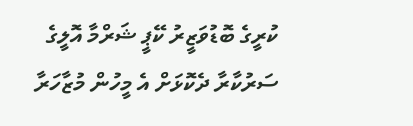ކުރީގެ ބޮޑުވަޒީރު ކޭޕީ ޝަރްމާ އޮލީގެ ސަރުކާރާ ދެކޮޅަށް އެ މީހުން މުޒާހަރާ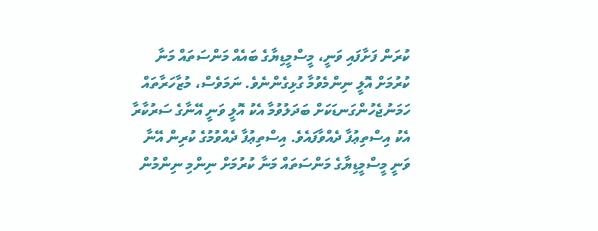ކުރަން ފަށާފައި ވަނީ، މީސްމީޑިޔާގެ ބައެއް މަންސަތައް މަނާ ކުރުމަށް އޮލީ ނިންމެވުމާ ގުޅިގެންނެވެ. ނަމަވެސް، މުޒާހަރާތައް ހަމަނުޖެހުންގަނޑަކަށް ބަދަލުވުމާ އެކު އޮލީ ވަނީ އޭނާގެ ސަރުކާރާ އެކު އިސްތިޢުފާ ދެއްވާފައެވެ. އިސްތިޢުފާ ދެއްވުމުގެ ކުރިން އޭނާ ވަނީ މީސްމީޑިޔާގެ މަންސަތައް މަނާ ކުރުމަށް ނިންމި ނިންމުން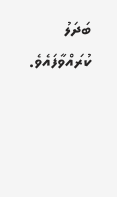ބަދަލު ކުރައްވާފައެވެ.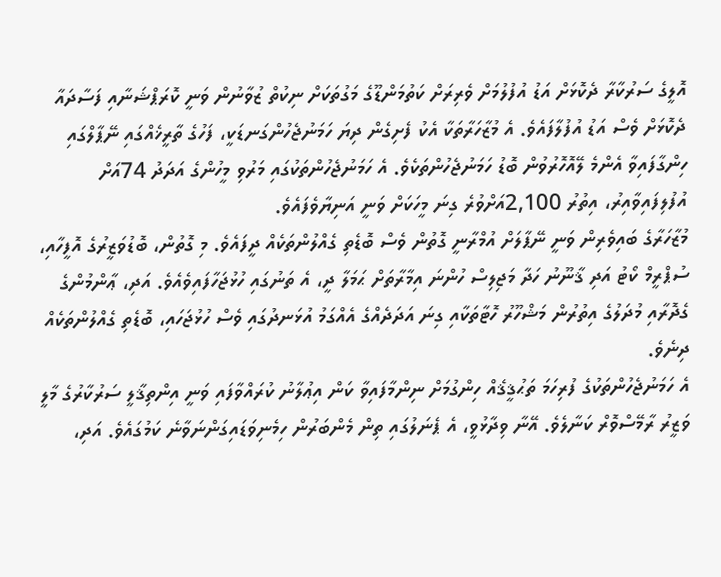އޮލީގެ ސަރުކާރާ ދެކޮޅަށް އަޑު އުފުލުމަށް ވެރިރަށް ކަތުމަންޑޫގެ މަގުތަކަށް ނިކުތް ޒުވާނުން ވަނީ ކޮރަޕްޝަނާއި ފަސާދައާ ދެކޮޅަށް ވެސް އަޑު އުފުލާފައެވެ. އެ މުޒާހަރާތަކާ އެކު ފެށިގެން ދިޔަ ހަމަނުޖެހުންގަނޑަކީ، ފަހުގެ ތާރީޚެއްގައި ނޭޕާލްގައި ހިންގާފައިވާ އެންމެ ލޭއޮހޮރުވުން ބޮޑު ހަމަނުޖެހުންތަކެވެ. އެ ހަމަނުޖެހުންތަކުގައި މަރުވި މީހުންގެ އަދަދު 74އަށް އުފުލިފައިވާއިރު، އިތުރު 2,100އަށްވުރެ ގިނަ މީހަކަށް ވަނީ އަނިޔާވެފައެވެ.
މުޒާހަރާގެ ބައިވެރިން ވަނީ ނޭޕާލަށް އުމްރާނީ ގޮތުން ވެސް ބޮޑެތި ގެއްލުންތަކެއް ދީފައެވެ. މި ގޮތުން، ބޮޑުވަޒީރުގެ އޮފީހާއި، ސުޕްރީމް ކޯޓު އަދި ޤާނޫނު ހަދާ މަޖިލިސް ހުންނަ އިމާރާތަށް ޙަމަލާ ދީ، އެ ތަނުގައި ހުޅުޖަހާފައިވެއެވެ. އަދި، ޢާންމުންގެ ގެދޮރާއި މުދަލުގެ އިތުރުން މަޝްހޫރު ހޮޓާތަކާއި ގިނަ އަދަދެއްގެ އެއްގަމު އުޅަނދުގައި ވެސް ހުޅުޖަހައި، ބޮޑެތި ގެއްލުންތަކެއް ދިނެވެ.
އެ ހަމަނުޖެހުންތަކުގެ ފުރިހަމަ ތަޙުޤީޤެއް ހިންގުމަށް ނިންމާފައިވާ ކަން އިޢުލާނު ކުރައްވާފައި ވަނީ އިންތިޤާލީ ސަރުކާރުގެ މާލީ ވަޒީރު ރާމޭސްވޮރް ކަނާލެވެ. އޭނާ ވިދާޅުވީ، އެ ޕެނަލުގައި ތިން މެންބަރުން ހިމެނިވަޑައިގަންނަވާނެ ކަމުގައެވެ. އަދި،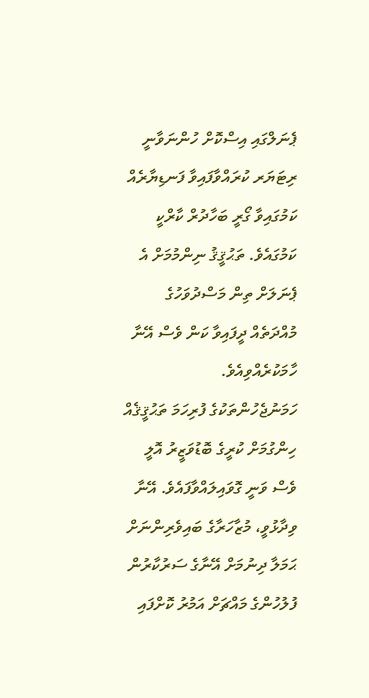ޕެނަލްގައި އިސްކޮށް ހުންނަވާނީ ރިޓަޔަރ ކުރައްވާފައިވާ ފަނޑިޔާރެއް ކަމުގައިވާ ގޯރީ ބަހާދުރް ކާރްކީ ކަމުގައެވެ. ތަޙުޤީޤު ނިންމުމަށް އެ ޕެނަލަށް ތިން މަސްދުވަހުގެ މުއްދަތެއް ދީފައިވާ ކަން ވެސް އޭނާ ހާމަކުރެއްވިއެވެ.
ހަމަނުޖެހުންތަކުގެ ފުރިހަމަ ތަޙުޤީޤެއް ހިންގުމަށް ކުރީގެ ބޮޑުވަޒީރު އޮލީ ވެސް ވަނީ ގޮވައިލައްވާފައެވެ. އޭނާ ވިދާޅުވީ، މުޒާހަރާގެ ބައިވެރިންނަށް ޙަމަލާ ދިނުމަށް އޭނާގެ ސަރުކާރުން ފުލުހުންގެ މައްޗަށް އަމުރު ކޮށްފައި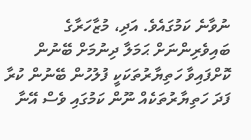ނުވާނެ ކަމުގައެވެ. އަދި، މުޒާހަރާގެ ބައިވެރިންނަށް ޙަމަލާ ދިނުމަށް ބޭނުން ކޮށްފައިވާ ހަތިޔާރުތަކަކީ ފުލުހުން ބޭނުން ކުރާ ފަދަ ހަތިޔާރުތަކެއް ނޫން ކަމުގައި ވެސް އޭނާ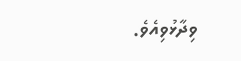ވިދާޅުވިއެވެ.